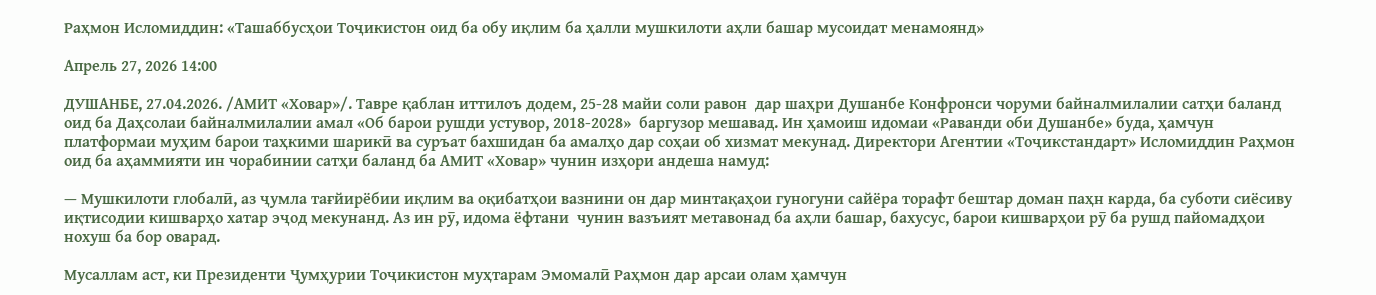Раҳмон Исломиддин: «Ташаббусҳои Тоҷикистон оид ба обу иқлим ба ҳалли мушкилоти аҳли башар мусоидат менамоянд»

Апрель 27, 2026 14:00

ДУШАНБЕ, 27.04.2026. /АМИТ «Ховар»/. Тавре қаблан иттилоъ додем, 25-28 майи соли равон  дар шаҳри Душанбе Конфронси чоруми байналмилалии сатҳи баланд оид ба Даҳсолаи байналмилалии амал «Об барои рушди устувор, 2018-2028»  баргузор мешавад. Ин ҳамоиш идомаи «Раванди оби Душанбе» буда, ҳамчун платформаи муҳим барои таҳкими шарикӣ ва суръат бахшидан ба амалҳо дар соҳаи об хизмат мекунад. Директори Агентии «Тоҷикстандарт» Исломиддин Раҳмон  оид ба аҳаммияти ин чорабинии сатҳи баланд ба АМИТ «Ховар» чунин изҳори андеша намуд:

— Мушкилоти глобалӣ, аз ҷумла тағйирёбии иқлим ва оқибатҳои вазнини он дар минтақаҳои гуногуни сайёра торафт бештар доман паҳн карда, ба суботи сиёсиву иқтисодии кишварҳо хатар эҷод мекунанд. Аз ин рӯ, идома ёфтани  чунин вазъият метавонад ба аҳли башар, бахусус, барои кишварҳои рӯ ба рушд пайомадҳои нохуш ба бор оварад.

Мусаллам аст, ки Президенти Ҷумҳурии Тоҷикистон муҳтарам Эмомалӣ Раҳмон дар арсаи олам ҳамчун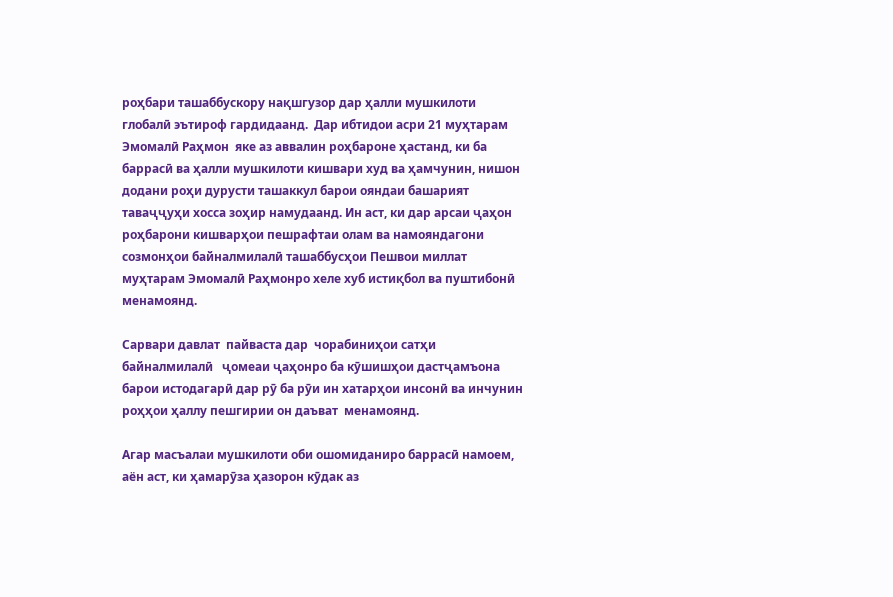роҳбари ташаббускору нақшгузор дар ҳалли мушкилоти глобалӣ эътироф гардидаанд.  Дар ибтидои асри 21 муҳтарам Эмомалӣ Раҳмон  яке аз аввалин роҳбароне ҳастанд, ки ба баррасӣ ва ҳалли мушкилоти кишвари худ ва ҳамчунин, нишон додани роҳи дурусти ташаккул барои ояндаи башарият таваҷҷуҳи хосса зоҳир намудаанд. Ин аст, ки дар арсаи ҷаҳон роҳбарони кишварҳои пешрафтаи олам ва намояндагони созмонҳои байналмилалӣ ташаббусҳои Пешвои миллат муҳтарам Эмомалӣ Раҳмонро хеле хуб истиқбол ва пуштибонӣ менамоянд.

Сарвари давлат  пайваста дар  чорабиниҳои сатҳи  байналмилалӣ   ҷомеаи ҷаҳонро ба кӯшишҳои дастҷамъона барои истодагарӣ дар рӯ ба рӯи ин хатарҳои инсонӣ ва инчунин роҳҳои ҳаллу пешгирии он даъват  менамоянд.

Агар масъалаи мушкилоти оби ошомиданиро баррасӣ намоем, аён аст, ки ҳамарӯза ҳазорон кӯдак аз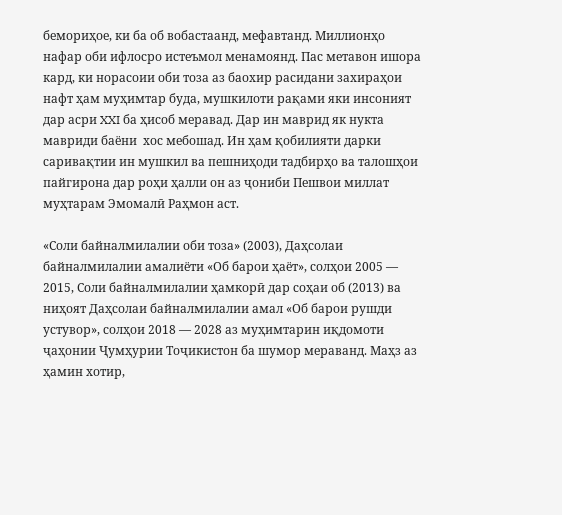бемориҳое, ки ба об вобастаанд, мефавтанд. Миллионҳо нафар оби ифлосро истеъмол менамоянд. Пас метавон ишора кард, ки норасоии оби тоза аз баохир расидани захираҳои нафт ҳам муҳимтар буда, мушкилоти рақами яки инсоният дар асри XXI ба ҳисоб меравад. Дар ин маврид як нукта мавриди баёни  хос мебошад. Ин ҳам қобилияти дарки саривақтии ин мушкил ва пешниҳоди тадбирҳо ва талошҳои пайгирона дар роҳи ҳалли он аз ҷониби Пешвои миллат муҳтарам Эмомалӣ Раҳмон аст.

«Соли байналмилалии оби тоза» (2003), Даҳсолаи байналмилалии амалиёти «Об барои ҳаёт», солҳои 2005 — 2015, Соли байналмилалии ҳамкорӣ дар соҳаи об (2013) ва ниҳоят Даҳсолаи байналмилалии амал «Об барои рушди устувор», солҳои 2018 — 2028 аз муҳимтарин иқдомоти ҷаҳонии Ҷумҳурии Тоҷикистон ба шумор мераванд. Маҳз аз ҳамин хотир,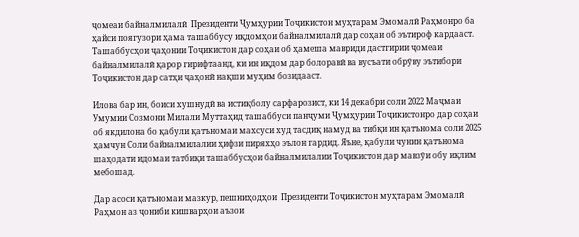ҷомеаи байналмилалӣ  Президенти Ҷумҳурии Тоҷикистон муҳтарам Эмомалӣ Раҳмонро ба ҳайси поягузори ҳама ташаббусу иқдомҳои байналмилалӣ дар соҳаи об эътироф кардааст. Ташаббусҳои ҷаҳонии Тоҷикистон дар соҳаи об ҳамеша мавриди дастгирии ҷомеаи байналмилалӣ қарор гирифтаанд, ки ин иқдом дар болоравӣ ва вусъати обрӯву эътибори Тоҷикистон дар сатҳи ҷаҳонӣ нақши муҳим бозидааст.

Илова бар ин, боиси хушнудӣ ва истиқболу сарфарозист, ки 14 декабри соли 2022 Маҷмаи Умумии Созмони Милали Муттаҳид ташаббуси панҷуми Ҷумҳурии Тоҷикистонро дар соҳаи об якдилона бо қабули қатъномаи махсуси худ тасдиқ намуд ва тибқи ин қатънома соли 2025 ҳамчун Соли байналмилалии ҳифзи пиряхҳо эълон гардид. Яъне, қабули чунин қатънома шаҳодати идомаи татбиқи ташаббусҳои байналмилалии Тоҷикистон дар мавзӯи обу иқлим мебошад.

Дар асоси қатъномаи мазкур, пешниҳодҳои  Президенти Тоҷикистон муҳтарам Эмомалӣ Раҳмон аз ҷониби кишварҳои аъзои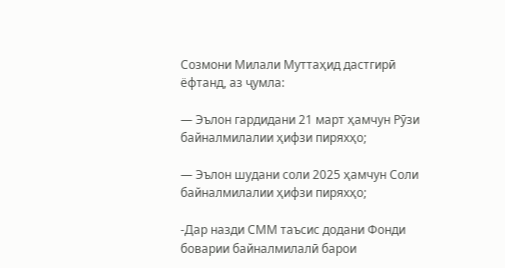Созмони Милали Муттаҳид дастгирӣ ёфтанд, аз ҷумла:

— Эълон гардидани 21 март ҳамчун Рӯзи байналмилалии ҳифзи пиряхҳо;

— Эълон шудани соли 2025 ҳамчун Соли байналмилалии ҳифзи пиряхҳо;

-Дар назди СММ таъсис додани Фонди боварии байналмилалӣ барои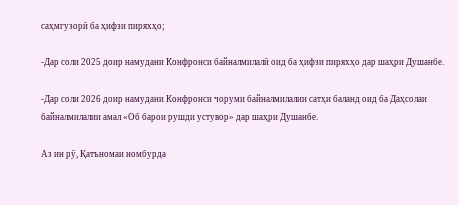саҳмгузорӣ ба ҳифзи пиряхҳо;

-Дар соли 2025 доир намудани Конфронси байналмилалӣ оид ба ҳифзи пиряхҳо дар шаҳри Душанбе.

-Дар соли 2026 доир намудани Конфронси чоруми байналмилалии сатҳи баланд оид ба Даҳсолаи байналмилалии амал «Об барои рушди устувор» дар шаҳри Душанбе.

Аз ин рӯ, Қатъномаи номбурда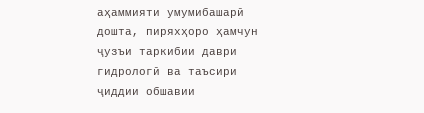аҳаммияти умумибашарӣ дошта, пиряхҳоро ҳамчун ҷузъи таркибии даври гидрологӣ ва таъсири ҷиддии обшавии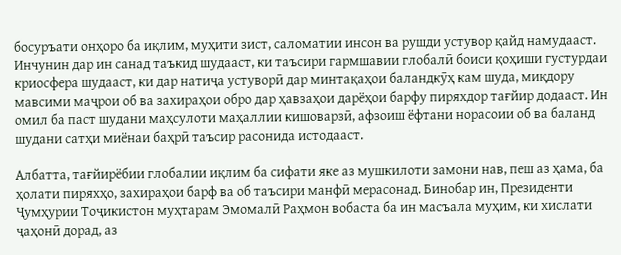босуръати онҳоро ба иқлим, муҳити зист, саломатии инсон ва рушди устувор қайд намудааст. Инчунин дар ин санад таъкид шудааст, ки таъсири гармшавии глобалӣ боиси қоҳиши густурдаи криосфера шудааст, ки дар натиҷа устуворӣ дар минтақаҳои баландкӯҳ кам шуда, миқдору мавсими маҷрои об ва захираҳои обро дар ҳавзаҳои дарёҳои барфу пиряхдор тағйир додааст. Ин омил ба паст шудани маҳсулоти маҳаллии кишоварзӣ, афзоиш ёфтани норасоии об ва баланд шудани сатҳи миёнаи баҳрӣ таъсир расонида истодааст.

Албатта, тағйирёбии глобалии иқлим ба сифати яке аз мушкилоти замони нав, пеш аз ҳама, ба ҳолати пиряхҳо, захираҳои барф ва об таъсири манфӣ мерасонад. Бинобар ин, Президенти Ҷумҳурии Тоҷикистон муҳтарам Эмомалӣ Раҳмон вобаста ба ин масъала муҳим, ки хислати ҷаҳонӣ дорад, аз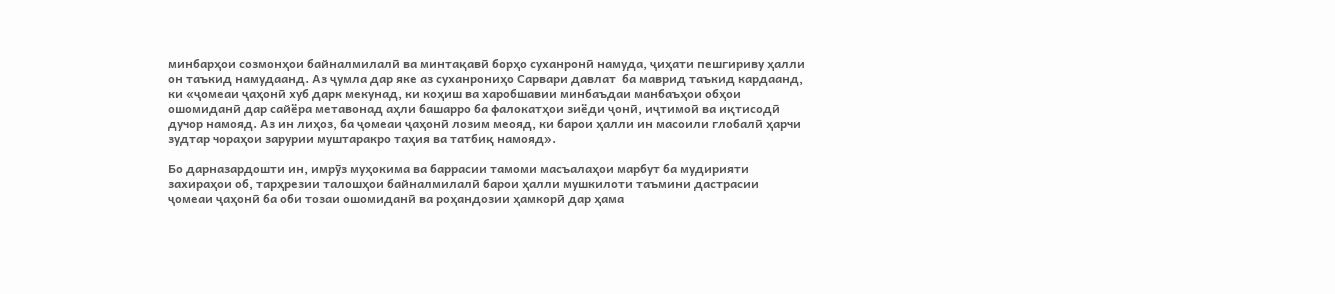минбарҳои созмонҳои байналмилалӣ ва минтақавӣ борҳо суханронӣ намуда, ҷиҳати пешгириву ҳалли он таъкид намудаанд. Аз ҷумла дар яке аз суханрониҳо Сарвари давлат  ба маврид таъкид кардаанд, ки «ҷомеаи ҷаҳонӣ хуб дарк мекунад, ки коҳиш ва харобшавии минбаъдаи манбаъҳои обҳои ошомиданӣ дар сайёра метавонад аҳли башарро ба фалокатҳои зиёди ҷонӣ, иҷтимоӣ ва иқтисодӣ дучор намояд. Аз ин лиҳоз, ба ҷомеаи ҷаҳонӣ лозим меояд, ки барои ҳалли ин масоили глобалӣ ҳарчи зудтар чораҳои зарурии муштаракро таҳия ва татбиқ намояд».

Бо дарназардошти ин, имрӯз муҳокима ва баррасии тамоми масъалаҳои марбут ба мудирияти захираҳои об, тарҳрезии талошҳои байналмилалӣ барои ҳалли мушкилоти таъмини дастрасии ҷомеаи ҷаҳонӣ ба оби тозаи ошомиданӣ ва роҳандозии ҳамкорӣ дар ҳама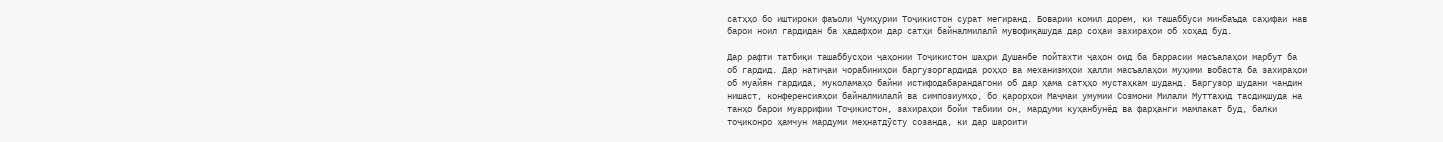сатҳҳо бо иштироки фаъоли Ҷумҳурии Тоҷикистон сурат мегиранд. Боварии комил дорем, ки ташаббуси минбаъда саҳифаи нав барои ноил гардидан ба ҳадафҳои дар сатҳи байналмилалӣ мувофиқашуда дар соҳаи захираҳои об хоҳад буд.

Дар рафти татбиқи ташаббусҳои ҷаҳонии Тоҷикистон шаҳри Душанбе пойтахти ҷаҳон оид ба баррасии масъалаҳои марбут ба об гардид. Дар натиҷаи чорабиниҳои баргузоргардида роҳҳо ва механизмҳои ҳалли масъалаҳои муҳими вобаста ба захираҳои об муайян гардида, муколамаҳо байни истифодабарандагони об дар ҳама сатҳҳо мустаҳкам шуданд. Баргузор шудани чандин нишаст, конференсияҳои байналмилалӣ ва симпозиумҳо, бо қарорҳои Маҷмаи умумии Созмони Милали Муттаҳид тасдиқшуда на танҳо барои муаррифии Тоҷикистон, захираҳои бойи табиии он, мардуми куҳанбунёд ва фарҳанги мамлакат буд, балки тоҷиконро ҳамчун мардуми меҳнатдӯсту созанда, ки дар шароити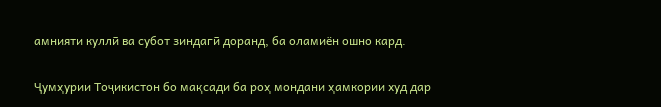амнияти куллӣ ва субот зиндагӣ доранд, ба оламиён ошно кард.

Ҷумҳурии Тоҷикистон бо мақсади ба роҳ мондани ҳамкории худ дар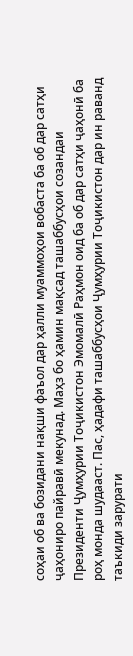соҳаи об ва бозидани нақши фаъол дар ҳалли муаммоҳои вобаста ба об дар сатҳи ҷаҳониро пайравӣ мекунад. Маҳз бо ҳамин мақсад ташаббусҳои созандаи Президенти Ҷумҳурии Тоҷикистон Эмомалӣ Раҳмон оид ба об дар сатҳи ҷаҳонӣ ба роҳ монда шудааст. Пас, ҳадафи ташаббусҳои Ҷумҳурии Тоҷикистон дар ин раванд таъкиди зарурати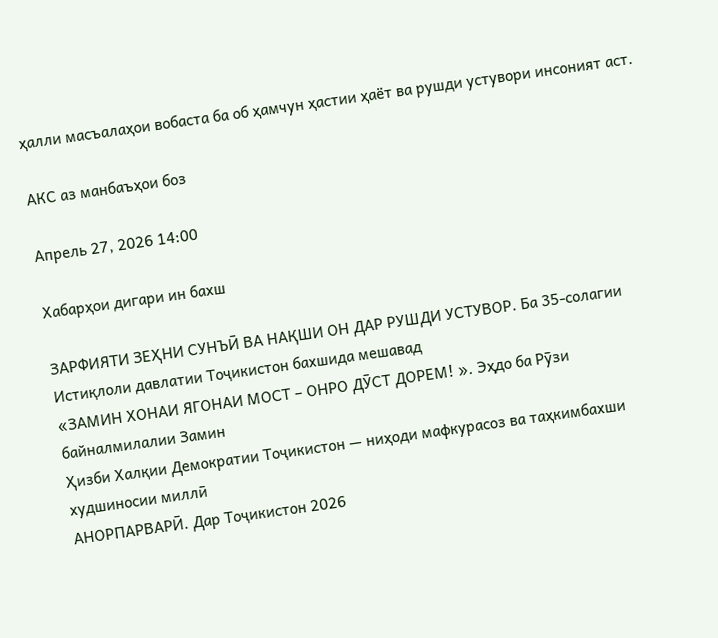ҳалли масъалаҳои вобаста ба об ҳамчун ҳастии ҳаёт ва рушди устувори инсоният аст.

АКС аз манбаъҳои боз

Апрель 27, 2026 14:00

Хабарҳои дигари ин бахш

ЗАРФИЯТИ ЗЕҲНИ СУНЪӢ ВА НАҚШИ ОН ДАР РУШДИ УСТУВОР. Ба 35-солагии Истиқлоли давлатии Тоҷикистон бахшида мешавад
«ЗАМИН ХОНАИ ЯГОНАИ МОСТ – ОНРО ДӮСТ ДОРЕМ! ». Эҳдо ба Рӯзи байналмилалии Замин
Ҳизби Халқии Демократии Тоҷикистон — ниҳоди мафкурасоз ва таҳкимбахши худшиносии миллӣ
АНОРПАРВАРӢ. Дар Тоҷикистон 2026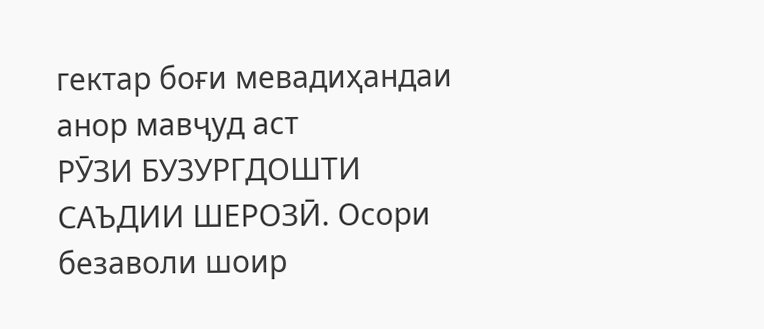гектар боғи мевадиҳандаи анор мавҷуд аст
РӮЗИ БУЗУРГДОШТИ САЪДИИ ШЕРОЗӢ. Осори безаволи шоир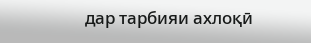дар тарбияи ахлоқӣ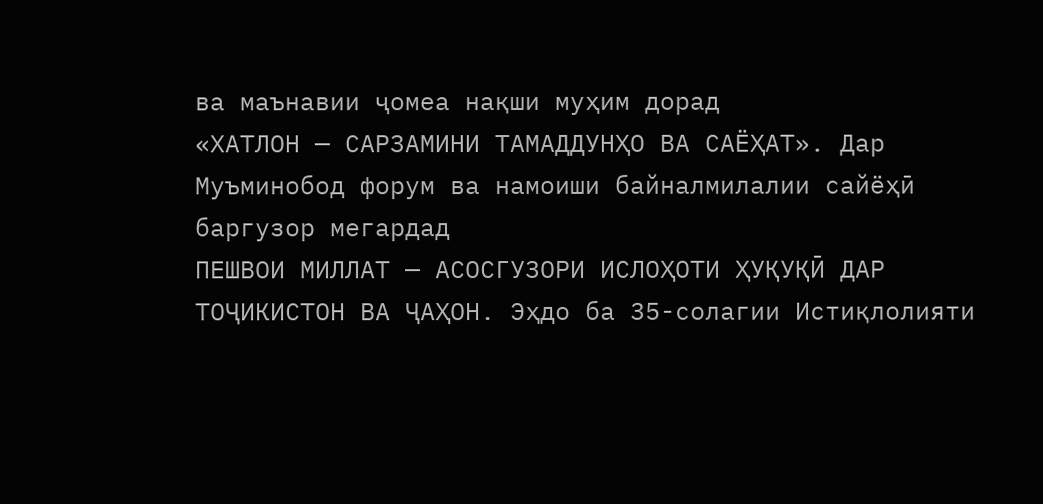ва маънавии ҷомеа нақши муҳим дорад
«ХАТЛОН — САРЗАМИНИ ТАМАДДУНҲО ВА САЁҲАТ». Дар Муъминобод форум ва намоиши байналмилалии сайёҳӣ баргузор мегардад
ПЕШВОИ МИЛЛАТ — АСОСГУЗОРИ ИСЛОҲОТИ ҲУҚУҚӢ ДАР ТОҶИКИСТОН ВА ҶАҲОН. Эҳдо ба 35-солагии Истиқлолияти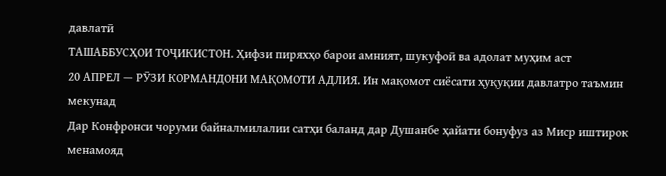давлатӣ
ТАШАББУСҲОИ ТОҶИКИСТОН. Ҳифзи пиряхҳо барои амният, шукуфоӣ ва адолат муҳим аст
20 АПРЕЛ — РӮЗИ КОРМАНДОНИ МАҚОМОТИ АДЛИЯ. Ин мақомот сиёсати ҳуқуқии давлатро таъмин мекунад
Дар Конфронси чоруми байналмилалии сатҳи баланд дар Душанбе ҳайати бонуфуз аз Миср иштирок менамояд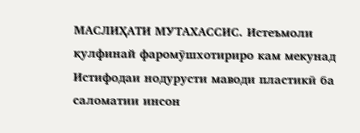МАСЛИҲАТИ МУТАХАССИС. Истеъмоли қулфинай фаромӯшхотириро кам мекунад
Истифодаи нодурусти маводи пластикӣ ба саломатии инсон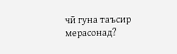чӣ гуна таъсир мерасонад?